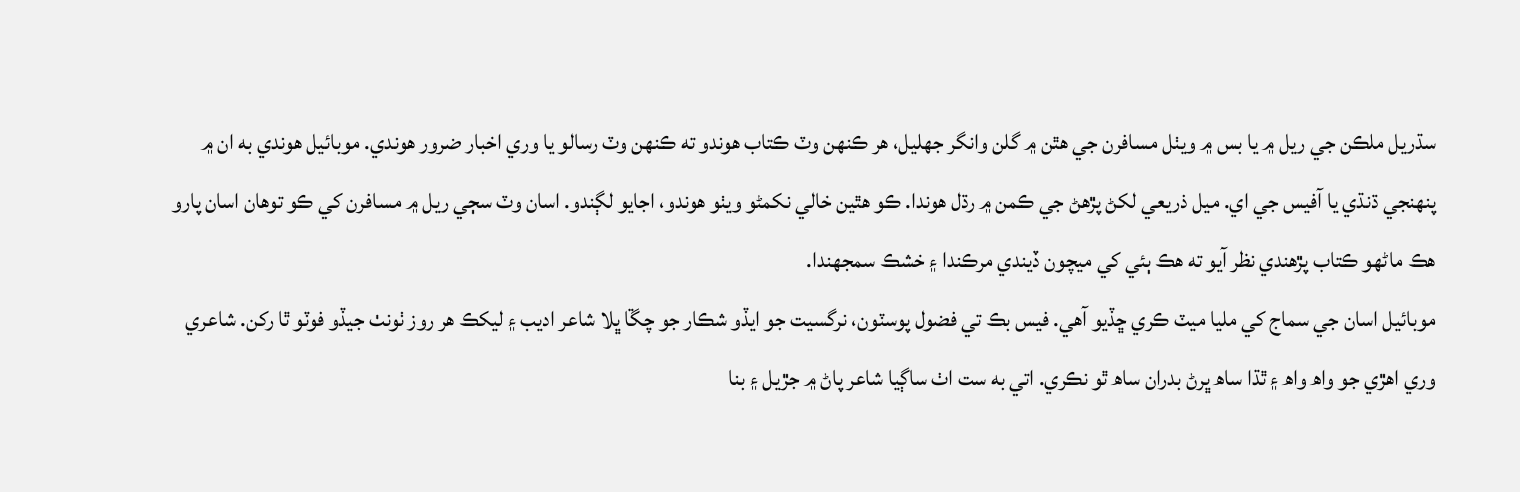سڌريل ملڪن جي ريل ۾ يا بس ۾ ويٺل مسافرن جي ھٿن ۾ گلن وانگر جھليل، ھر ڪنهن وٽ ڪتاب ھوندو ته ڪنهن وٽ رسالو يا وري اخبار ضرور ھوندي. موبائيل ھوندي به ان ۾ پنهنجي ڌنڌي يا آفيس جي اي. ميل ذريعي لکڻ پڙهڻ جي ڪمن ۾ رڌل ھوندا. ڪو ھٿين خالي نکمڻو ويٺو ھوندو، اجايو لڳندو. اسان وٽ سڄي ريل ۾ مسافرن کي ڪو توهان اسان پارو ھڪ ماڻهو ڪتاب پڙھندي نظر آيو ته ھڪ ٻئي کي ميچون ڏيندي مرڪندا ۽ خشڪ سمجھندا.
موبائيل اسان جي سماج کي مليا ميٽ ڪري ڇڏيو آهي. فيس بڪ تي فضول پوسٽون، نرگسيت جو ايڏو شڪار جو چڱا ڀلا شاعر اديب ۽ ليکڪ ھر روز ٺونٺ جيڏو فوٽو ٿا رکن. شاعري وري اھڙي جو واھ واھ ۽ ٿڌا ساھ ڀرڻ بدران ساھ ٿو نڪري. اتي به ست اٺ ساڳيا شاعر پاڻ ۾ جڙيل ۽ بنا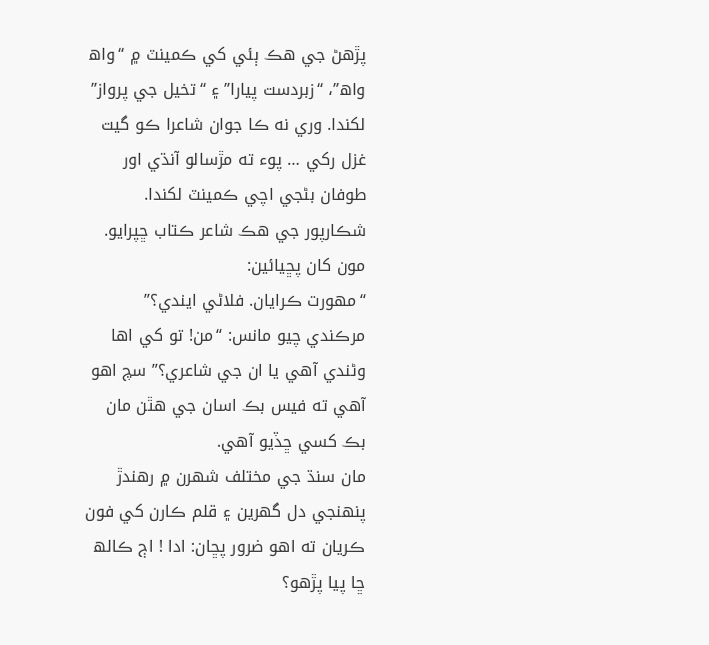پڙهڻ جي ھڪ ٻئي کي ڪمينٽ ۾ “واھ واھ”، “زبردست پيارا” ۽ “تخيل جي پرواز” لکندا. وري نه ڪا جوان شاعرا ڪو گيت غزل رکي … پوء ته مڙسالو آنڌي اور طوفان بڻجي اچي ڪمينٽ لکندا.
شڪارپور جي ھڪ شاعر ڪتاب ڇپرايو. مون کان پڇيائين:
“مھورت ڪرايان. فلاڻي ايندي؟”
مرڪندي چيو مانس: “من! تو کي اھا وڻندي آهي يا ان جي شاعري؟” سچ اھو آهي ته فيس بڪ اسان جي ھٿن مان بڪ کسي ڇڏيو آهي.
مان سنڌ جي مختلف شھرن ۾ رھندڙ پنهنجي دل گھرين ۽ قلم ڪارن کي فون ڪريان ته اھو ضرور پڇان: ادا ! اڄ ڪالھ ڇا پيا پڙھو؟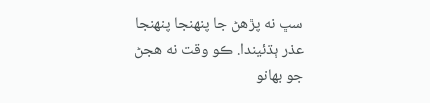سڀ نه پڙهڻ جا پنهنجا پنهنجا عذر ٻڌئيندا. ڪو وقت نه ھجڻ جو بھانو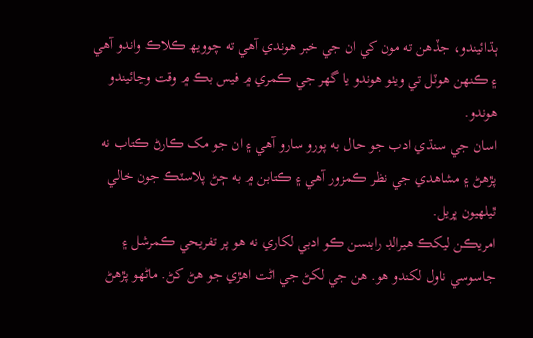ٻڌائيندو، جڏهن ته مون کي ان جي خبر ھوندي آهي ته چوويھ ڪلاڪ واندو آهي ۽ ڪنهن ھوٽل تي ويٺو ھوندو يا گهر جي ڪمري ۾ فيس بڪ ۾ وقت وڃائيندو ھوندو.
اسان جي سنڌي ادب جو حال به پورو سارو آهي ۽ ان جو مک ڪارڻ ڪتاب نه پڙهڻ ۽ مشاھدي جي نظر ڪمزور آهي ۽ ڪتابن ۾ به ڄڻ پلاسٽڪ جون خالي ٿيلھيون ڀريل.
امريڪن ليکڪ ھيرالڊ رابنسن ڪو ادبي لکاري نه ھو پر تفريحي ڪمرشل ۽ جاسوسي ناول لکندو ھو. ھن جي لکڻ جي اڻت اھڙي جو ھڻ کڻ. ماڻهو پڙهڻ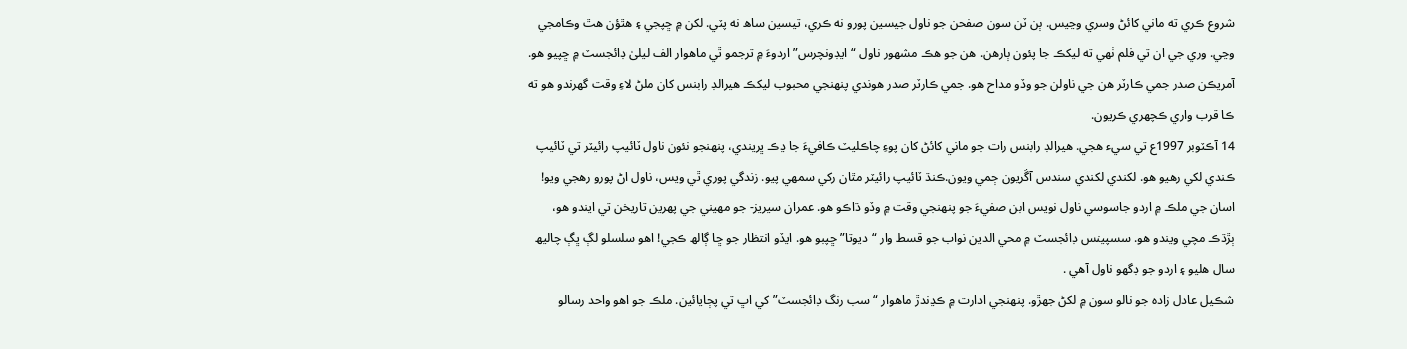شروع ڪري ته ماني کائڻ وسري وڃيس. ٻن ٽن سون صفحن جو ناول جيسين پورو نه ڪري، تيسين ساھ نه پٽي. لکن ۾ ڇپجي ۽ ھٿؤن ھٿ وڪامجي وڃي. وري جي ان تي فلم ٺھي ته ليکڪ جا پئون ٻارھن. ھن جو ھڪ مشهور ناول “ايڊونچرس” اردوءَ ۾ ترجمو ٿي ماھوار الف ليلىٰ ڊائجسٽ ۾ ڇپيو ھو. آمريڪن صدر جمي ڪارٽر ھن جي ناولن جو وڏو مداح ھو. جمي ڪارٽر صدر ھوندي پنهنجي محبوب ليکڪ ھيرالڊ رابنس کان ملڻ لاءِ وقت گھرندو ھو ته ڪا قرب واري ڪچھري ڪريون.
14 آڪٽوبر 1997ع تي سيء ھجي. ھيرالڊ رابنس رات جو ماني کائڻ کان پوءِ چاڪليٽ ڪافيءَ جا ڍڪ ڀريندي، پنهنجو نئون ناول ٽائيپ رائيٽر تي ٽائيپ ڪندي لکي رھيو ھو. لکندي لکندي سندس آڱريون ڄمي ويون.ڪنڌ ٽائيپ رائيٽر مٿان رکي سمھي پيو. زندگي پوري ٿي ويس، ناول اڻ پورو رھجي ويو!
اسان جي ملڪ ۾ اردو جاسوسي ناول نويس ابن صفيءَ جو پنهنجي وقت ۾ وڏو ڌاڪو ھو. عمران سيريز- جو مھيني جي پھرين تاريخن تي ايندو ھو، ٻڙڌڪ مچي ويندو ھو. سسپينس ڊائجسٽ ۾ محي الدين نواب جو قسط وار “ديوتا” ڇپبو ھو. ايڏو انتظار جو ڇا ڳالھ ڪجي! اھو سلسلو لڳ ڀڳ چاليھ سال ھليو ۽ اردو جو ڊگھو ناول آهي .
شڪيل عادل زاده جو نالو سون ۾ لکڻ جھڙو. پنهنجي ادارت ۾ ڪڍندڙ ماھوار “سب رنگ ڊائجسٽ” کي اڀ تي پڄايائين. ملڪ جو اھو واحد رسالو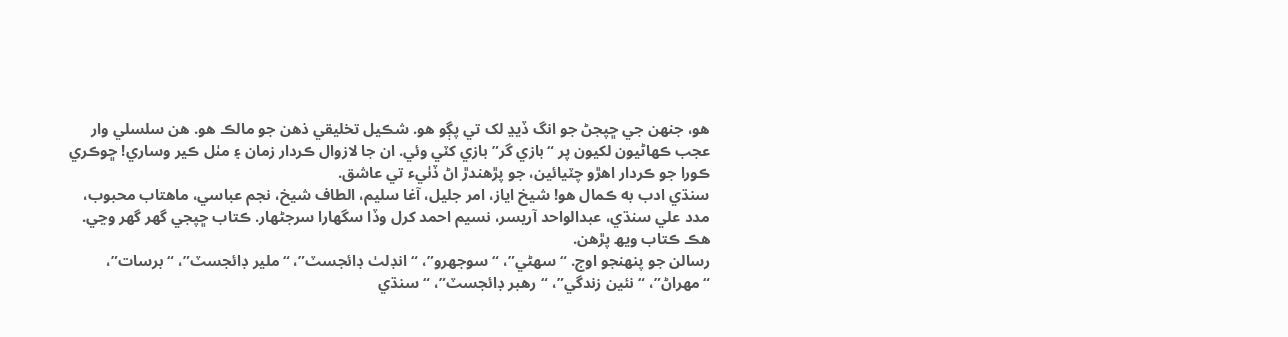ھو، جنهن جي ڇپجڻ جو انگ ڏيڍ لک تي پڳو ھو. شڪيل تخليقي ذھن جو مالڪ ھو. ھن سلسلي وار عجب ڪھاڻيون لکيون پر “بازي گر” بازي کٽي وئي. ان جا لازوال ڪردار زمان ۽ مٺل ڪير وساري! ڇوڪري ڪورا جو ڪردار اھڙو چٽيائين، جو پڙھندڙ اڻ ڏٺيء تي عاشق.
سنڌي ادب به ڪمال ھو! شيخ اياز، امر جليل، آغا سليم، الطاف شيخ، نجم عباسي، ماھتاب محبوب، مدد علي سنڌي، عبدالواحد آريسر، نسيم احمد کرل وڏا سگھارا سرجڻھار. ڪتاب ڇپجي گهر گهر وڃي. ھڪ ڪتاب ويھ پڙھن.
رسالن جو پنهنجو اوج. “سھڻي”، “سوجھرو”، “انڊلٺ ڊائجسٽ”، “ملير ڊائجسٽ”، “برسات”، “مھراڻ”، “نئين زندگي”، “رھبر ڊائجسٽ”، “سنڌي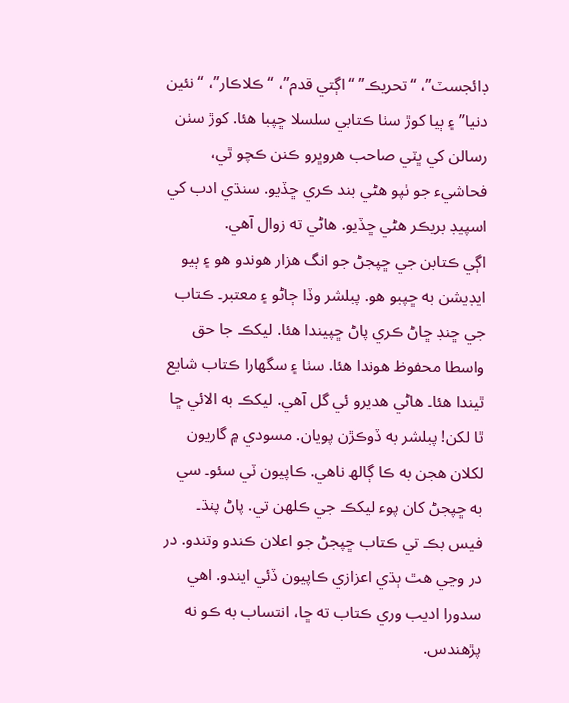ڊائجسٽ”، “تحريڪ” “اڳتي قدم”، “ڪلاڪار”، “نئين دنيا” ۽ ٻيا کوڙ سٺا ڪتابي سلسلا ڇپبا ھئا. کوڙ سٺن رسالن کي ڀٽي صاحب ھروڀرو ڪنن ڪچو ٿي، فحاشيء جو ٺپو ھڻي بند ڪري ڇڏيو. سنڌي ادب کي اسپيڊ بريڪر ھڻي ڇڏيو. ھاڻي ته زوال آهي.
اڳي ڪتابن جي ڇپجڻ جو انگ ھزار ھوندو ھو ۽ ٻيو ايڊيشن به ڇپبو ھو. پبلشر وڏا ڄاڻو ۽ معتبر۔ ڪتاب جي ڇنڊ ڇاڻ ڪري پاڻ ڇپيندا ھئا. ليکڪ جا حق واسطا محفوظ ھوندا ھئا. سٺا ۽ سگھارا ڪتاب شايع ٿيندا ھئا۔ ھاڻي ھديرو ئي گل آهي. ليکڪ به الائي ڇا ٿا لکن! پبلشر به ڏوڪڙن پويان. مسودي ۾ گاريون لکلان ھجن به ڪا ڳالھ ناهي. ڪاپيون ٽي سئو۔ سي به ڇپجڻ کان پوء ليکڪ جي ڪلھن تي. پاڻ پنڌ۔ فيس بڪ تي ڪتاب ڇپجڻ جو اعلان ڪندو وتندو. در در وڃي ھٿ ٻڌي اعزازي ڪاپيون ڏئي ايندو. اھي سدورا اديب وري ڪتاب ته ڇا، انتساب به ڪو نه پڙھندس.